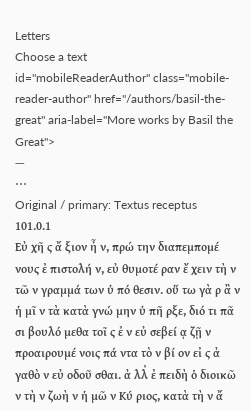Letters
Choose a text
id="mobileReaderAuthor" class="mobile-reader-author" href="/authors/basil-the-great" aria-label="More works by Basil the Great">
—
⋯
Original / primary: Textus receptus
101.0.1
Εὐ χῆ ς ἄ ξιον ἦ ν, πρώ την διαπεμπομέ νους ἐ πιστολή ν, εὐ θυμοτέ ραν ἔ χειν τὴ ν τῶ ν γραμμά των ὑ πό θεσιν. οὕ τω γὰ ρ ἂ ν ἡ μῖ ν τὰ κατὰ γνώ μην ὑ πῆ ρξε, διό τι πᾶ σι βουλό μεθα τοῖ ς ἐ ν εὐ σεβεί ᾳ ζῇ ν προαιρουμέ νοις πά ντα τὸ ν βί ον εἰ ς ἀ γαθὸ ν εὐ οδοῦ σθαι. ἀ λλ̓ ἐ πειδὴ ὁ διοικῶ ν τὴ ν ζωὴ ν ἡ μῶ ν Κύ ριος, κατὰ τὴ ν ἄ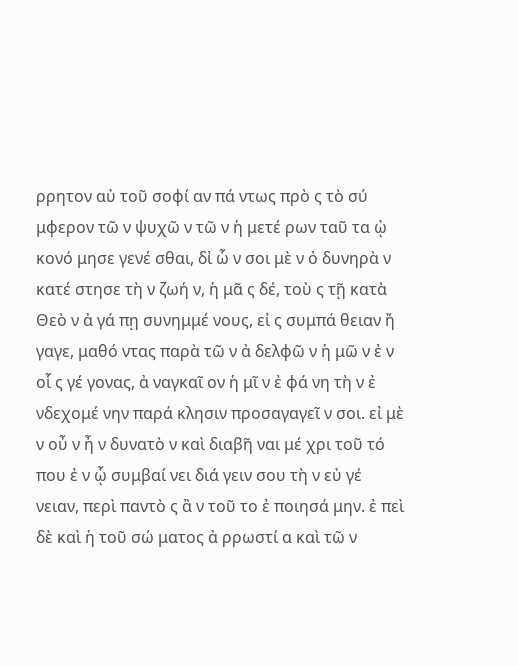ρρητον αὐ τοῦ σοφί αν πά ντως πρὸ ς τὸ σύ μφερον τῶ ν ψυχῶ ν τῶ ν ἡ μετέ ρων ταῦ τα ᾠ κονό μησε γενέ σθαι, δἰ ὧ ν σοι μὲ ν ὀ δυνηρὰ ν κατέ στησε τὴ ν ζωή ν, ἡ μᾶ ς δέ, τοὺ ς τῇ κατὰ Θεὸ ν ἀ γά πῃ συνημμέ νους, εἰ ς συμπά θειαν ἤ γαγε, μαθό ντας παρὰ τῶ ν ἀ δελφῶ ν ἡ μῶ ν ἐ ν οἷ ς γέ γονας, ἀ ναγκαῖ ον ἡ μῖ ν ἐ φά νη τὴ ν ἐ νδεχομέ νην παρά κλησιν προσαγαγεῖ ν σοι. εἰ μὲ ν οὖ ν ἦ ν δυνατὸ ν καὶ διαβῆ ναι μέ χρι τοῦ τό που ἐ ν ᾧ συμβαί νει διά γειν σου τὴ ν εὐ γέ νειαν, περὶ παντὸ ς ἂ ν τοῦ το ἐ ποιησά μην. ἐ πεὶ δὲ καὶ ἡ τοῦ σώ ματος ἀ ρρωστί α καὶ τῶ ν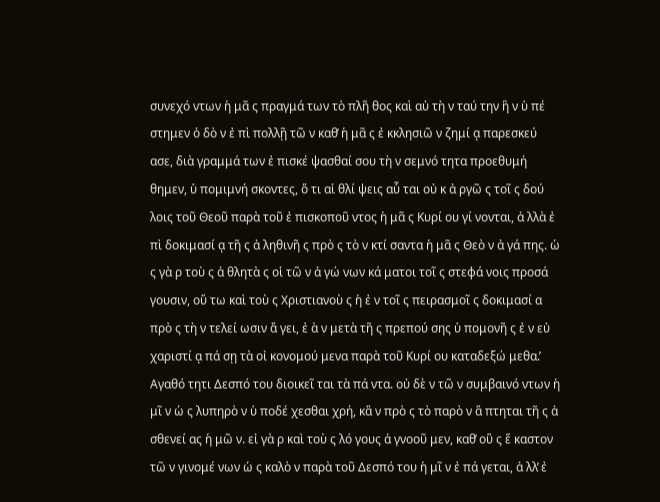συνεχό ντων ἡ μᾶ ς πραγμά των τὸ πλῆ θος καὶ αὐ τὴ ν ταύ την ἣ ν ὑ πέ στημεν ὁ δὸ ν ἐ πὶ πολλῇ τῶ ν καθ̓ ἡ μᾶ ς ἐ κκλησιῶ ν ζημί ᾳ παρεσκεύ ασε, διὰ γραμμά των ἐ πισκέ ψασθαί σου τὴ ν σεμνό τητα προεθυμή θημεν, ὑ πομιμνή σκοντες, ὅ τι αἱ θλί ψεις αὗ ται οὐ κ ἀ ργῶ ς τοῖ ς δού λοις τοῦ Θεοῦ παρὰ τοῦ ἐ πισκοποῦ ντος ἡ μᾶ ς Κυρί ου γί νονται, ἀ λλὰ ἐ πὶ δοκιμασί ᾳ τῆ ς ἀ ληθινῆ ς πρὸ ς τὸ ν κτί σαντα ἡ μᾶ ς Θεὸ ν ἀ γά πης. ὡ ς γὰ ρ τοὺ ς ἀ θλητὰ ς οἱ τῶ ν ἀ γώ νων κά ματοι τοῖ ς στεφά νοις προσά γουσιν, οὕ τω καὶ τοὺ ς Χριστιανοὺ ς ἡ ἐ ν τοῖ ς πειρασμοῖ ς δοκιμασί α πρὸ ς τὴ ν τελεί ωσιν ἄ γει, ἐ ὰ ν μετὰ τῆ ς πρεπού σης ὑ πομονῆ ς ἐ ν εὐ χαριστί ᾳ πά σῃ τὰ οἰ κονομού μενα παρὰ τοῦ Κυρί ου καταδεξώ μεθα.̓ Αγαθό τητι Δεσπό του διοικεῖ ται τὰ πά ντα. οὐ δὲ ν τῶ ν συμβαινό ντων ἡ μῖ ν ὡ ς λυπηρὸ ν ὑ ποδέ χεσθαι χρή, κἂ ν πρὸ ς τὸ παρὸ ν ἅ πτηται τῆ ς ἀ σθενεί ας ἡ μῶ ν. εἰ γὰ ρ καὶ τοὺ ς λό γους ἀ γνοοῦ μεν, καθ̓ οὓ ς ἕ καστον τῶ ν γινομέ νων ὡ ς καλὸ ν παρὰ τοῦ Δεσπό του ἡ μῖ ν ἐ πά γεται, ἀ λλ̓ ἐ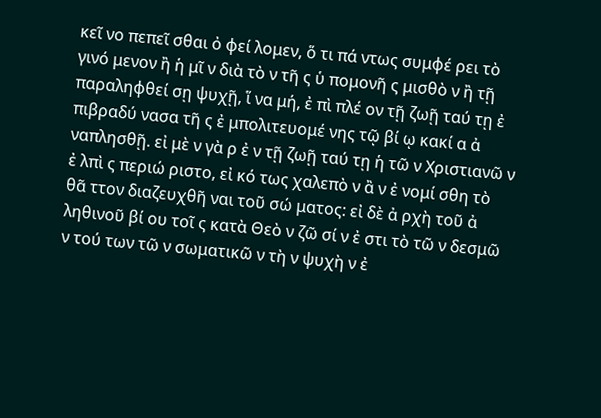κεῖ νο πεπεῖ σθαι ὀ φεί λομεν, ὅ τι πά ντως συμφέ ρει τὸ γινό μενον ἢ ἡ μῖ ν διὰ τὸ ν τῆ ς ὑ πομονῆ ς μισθὸ ν ἢ τῇ παραληφθεί σῃ ψυχῇ, ἵ να μή, ἐ πὶ πλέ ον τῇ ζωῇ ταύ τῃ ἐ πιβραδύ νασα τῆ ς ἐ μπολιτευομέ νης τῷ βί ῳ κακί α ἀ ναπλησθῇ. εἰ μὲ ν γὰ ρ ἐ ν τῇ ζωῇ ταύ τῃ ἡ τῶ ν Χριστιανῶ ν ἐ λπὶ ς περιώ ριστο, εἰ κό τως χαλεπὸ ν ἂ ν ἐ νομί σθη τὸ θᾶ ττον διαζευχθῆ ναι τοῦ σώ ματος: εἰ δὲ ἀ ρχὴ τοῦ ἀ ληθινοῦ βί ου τοῖ ς κατὰ Θεὸ ν ζῶ σί ν ἐ στι τὸ τῶ ν δεσμῶ ν τού των τῶ ν σωματικῶ ν τὴ ν ψυχὴ ν ἐ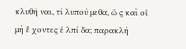κλυθῆ ναι, τί λυπού μεθα, ὡ ς καὶ οἱ μὴ ἔ χοντες ἐ λπί δα; παρακλή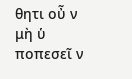θητι οὖ ν μὴ ὑ ποπεσεῖ ν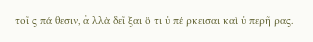τοῖ ς πά θεσιν, ἀ λλὰ δεῖ ξαι ὅ τι ὑ πέ ρκεισαι καὶ ὑ περῆ ρας.